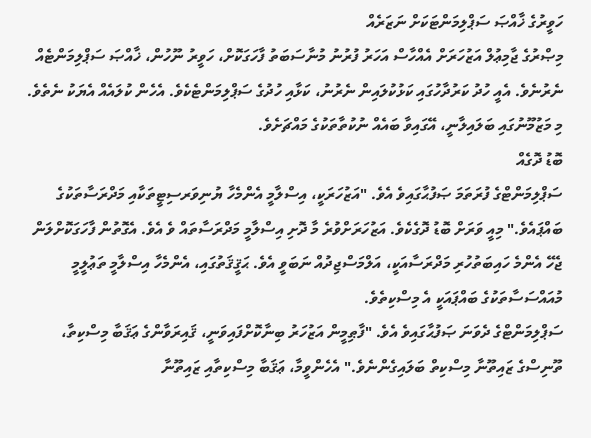ހަވީރުގެ ޚާއްޞަ ސަޕްލިމަންޓަކަށް ނަޒަރެއް
މިޞްރުގެ ޖާމިޢުލް އަޒުހަރަށް އެއްހާސް އަހަރު ފުރުނު މުނާސަބަތު ފާހަގަކޮށް، ހަވީރު ނޫހުން، ޚާއްޞަ ސަޕްލިމަންޓެއް ނެރުނެވެ. އެއީ ހުދު ކަރުދާހުގައި ކަޅުކުލައިން ނެރުނު، ކަޅާއި ހުދުގެ ސަޕްލިމަންޓެކެވެ. އެހެން ކުލައެއް އެޔަކު ނެތެވެ. މި މަޒުމޫނުގައި ބަލައިލާނީ، އޭގައިވާ ބައެއް ނުކުތާތަކުގެ މައްޗަށެވެ.
ބޮޑު ދޮގެއް
ސަޕްލިމަންޓްގެ ފުރަތަމަ ޞަފުޙާގައިވެ އެވެ. "އަޒުހަރަކީ، އިސްލާމީ އެންމެހާ ޔުނިވަރސިޓީތަކާއި މަދްރަސާތަކުގެ ބައްޕައެވެ." މިއީ ވަރަށް ބޮޑު ދޮގެކެވެ. އަޒުހަރަށްވުރެ މާ ދޮށި އިސްލާމީ މަދްރަސާތައް ވެ އެވެ. އެގޮތުން ފާހަގަކޮށްލަން ޖެހޭ އެންމެ ހައިބަތުހުރި މަދްރަސާއަކީ، އަލްމަސްޖިދުއް ނަބަވީ އެވެ. ޙަޤީޤަތުގައި، އެންމެހާ އިސްލާމީ ތަޢުލީމީ މުއައްސަސާތަކުގެ ބައްޕައަކީ އެ މިސްކިތެވެ.
ސަޕްލިމަންޓްގެ ދެވަނަ ޞަފުޙާގައިވެ އެވެ. "ފާޠިމީން އަޒުހަރު ބިނާކޮށްފައިވަނީ، ޤައިރަވާންގެ ޢަޤަބާ މިސްކިތާ، ތޫނިސްގެ ޒައިތޫނާ މިސްކިތް ބަލައިގެންނެވެ." އެހެންވީމާ، ޢަޤަބާ މިސްކިތާއި ޒައިތޫނާ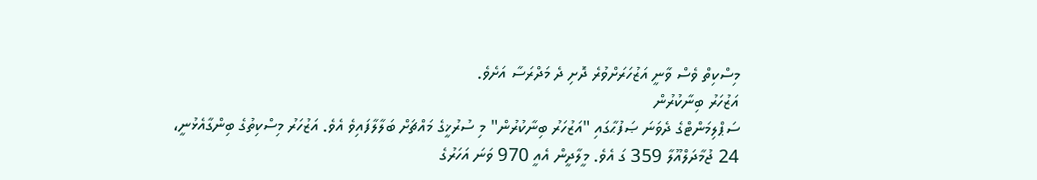މިސްކިތް ވެސް ވާނީ އަޒުހަރަށްވުރެ ދޮށި ދެ މަދްރަސާ އަށެވެ.
އަޒުހަރު ބިނާކުރުން
ސަޕްލިމަންޓްގެ ދެވަނަ ޞަފުޙާގައި "އަޒުހަރު ބިނާކުރުން" މި ސުރުޚީގެ މައްޗަށް ބަލާލާފައިވެ އެވެ. އަޒުހަރު މިސްކިތުގެ ބިންގާއެޅުނީ، 24 ޖުމާދަލްއޫލާ 359 ގަ އެވެ. މީލާދީން އެއީ 970 ވަނަ އަހަރުގެ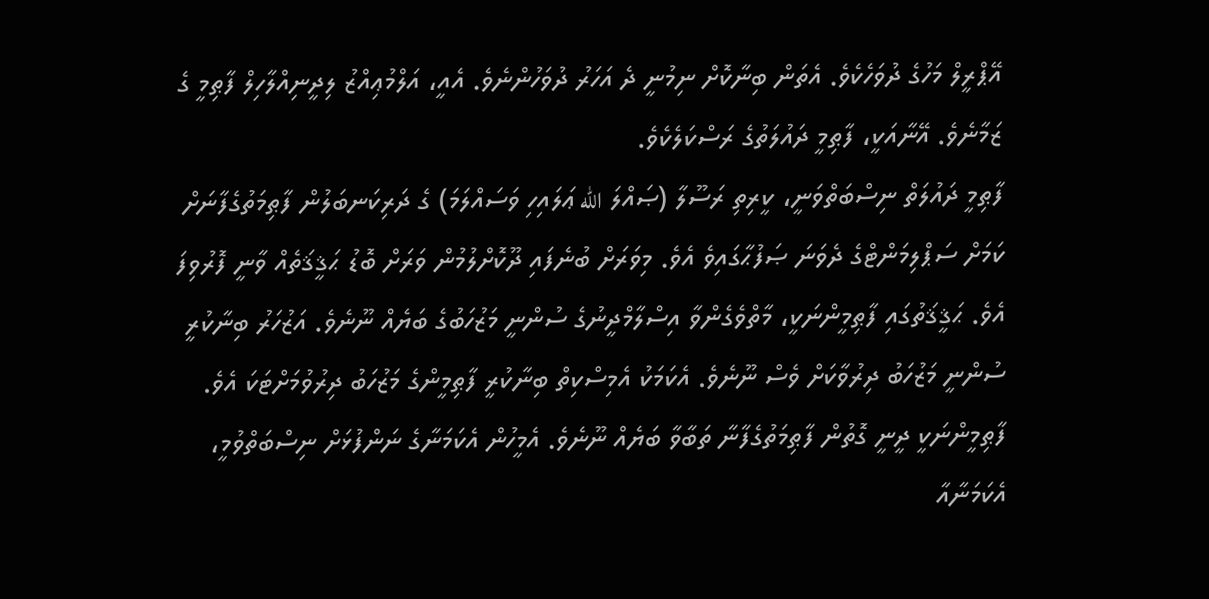އޭޕްރީލް މަހުގެ ދުވަހެކެވެ. އެތަން ބިނާކޮށް ނިމުނީ ދެ އަހަރު ދުވަހުންނެވެ. އެއީ، އަލްމުޢިއްޒު ލިދީނިއްލާހިލް ފާޠިމީ ގެ ޒަމާނެވެ. އޭނާއަކީ، ފާޠިމީ ދައުލަތުގެ ރަސްކަލެކެވެ.
ފާޠިމީ ދައުލަތް ނިސްބަތްވަނީ، ކީރިތި ރަސޫލާ (ޞައްލަ الله ޢަލައިހި ވަސައްލަމަ) ގެ ދަރިކަނބަލުން ފާޠިމަތުގެފާނަށް ކަމަށް ސަޕްލިމަންޓްގެ ދެވަނަ ޞަފުޙާގައިވެ އެވެ. މިވަރަށް ބުނެފައި ދޫކޮށްލުމުން ވަރަށް ބޮޑު ޙަޤީޤަތެއް ވާނީ ފޮރުވިފަ އެވެ. ޙަޤީޤަތުގައި ފާޠިމީންނަކީ، މާތްވެގެންވާ އިސްލާމްދީނުގެ ސުންނީ މަޒުހަބުގެ ބަޔެއް ނޫނެވެ. އަޒުހަރު ބިނާކުރީ ސުންނީ މަޒުހަބު ދިރުވާކަށް ވެސް ނޫނެވެ. އެކަމަކު އެމިސްކިތް ބިނާކުރީ ފާޠިމީންގެ މަޒުހަބު ދިރުވުމަށްޓަކަ އެވެ. ފާޠިމީންނަކީ ދީނީ ގޮތުން ފާޠިމަތުގެފާނާ ތަބާވާ ބަޔެއް ނޫނެވެ. އެމީހުން އެކަމަނާގެ ނަންފުޅަށް ނިސްބަތްވުމީ، އެކަމަނާއާ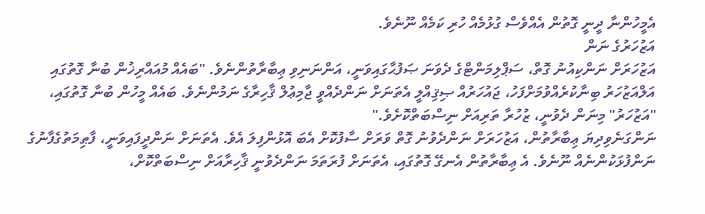އެމީހުންނާ ދީނީ ގޮތުން އެއްވެސް ގުޅުމެއް ހުރި ކަމެއް ނޫނެވެ.
އަޒުހަރުގެ ނަން
އަޒުހަރަށް ނަންކިއުނު ގޮތް، ސަޕްލިމަންޓްގެ ދެވަނަ ޞަފުޙާގައިވަނީ، އަންނަނިވި ޢިބާރާތުންނެވެ. "ބައެއް މުއައްރިޚުން ބުނާ ގޮތުގައި އަލްއަޒުހަރު ބިނާކުރެއްވުމަށްފަހު، ޖައުހަރުއް ޞިޤިއްލީ އެތަނަށް ނަންދެއްވީ ޖާމިޢުލް ޤާހިރާގެ ނަމުންނެވެ. ބައެއް މީހުން ބުނާ ގޮތުގައި، "އަޒުހަރު" މިނަން ދެވުނީ، ޒުހުރާ ތަރިއަށް ނިސްބަތްކޮށެވެ."
ނަންގަނެވިދިޔަ ޢިބާރާތުން، އަޒުހަރަށް ނަންދެވުނު ގޮތް ވަރަށް ސާފުކޮށް އެބަ އޮޅުންފިލަ އެވެ. އެތަނަށް ނަންދީފައިވަނީ، ފާޠިމަތުގެފާނުގެ ނަންފުޅަކުންނެއް ނޫނެވެ. އެ ޢިބާރާތުން އެނގޭ ގޮތުގައި، އެތަނަށް ފުރަތަމަ ނަންދެވުނީ ޤާހިރާއަށް ނިސްބަތްކޮށް،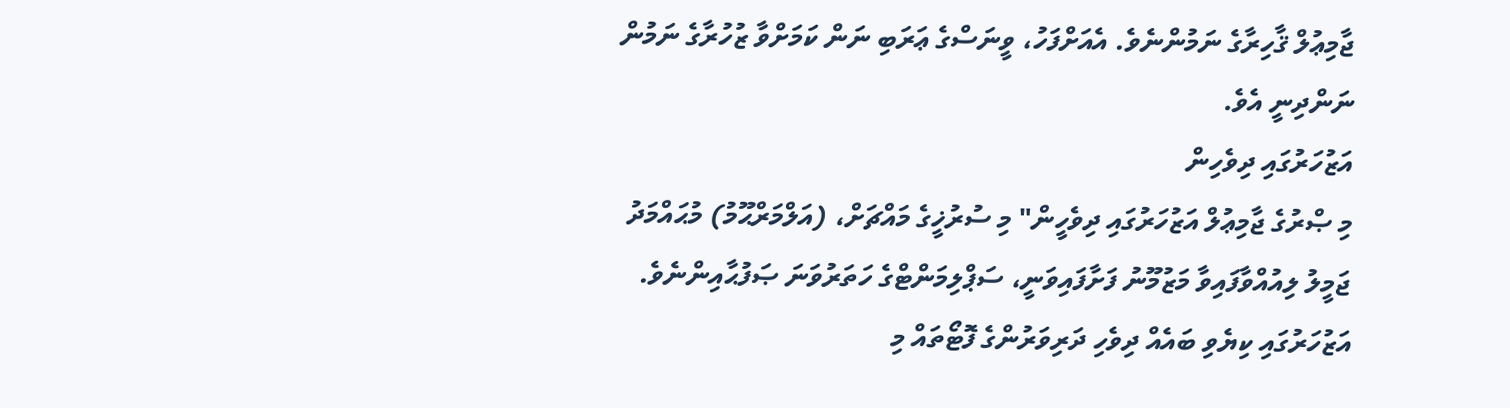ޖާމިޢުލް ޤާހިރާގެ ނަމުންނެވެ. އެއަށްފަހު، ވީނަސްގެ ޢަރަބި ނަން ކަމަށްވާ ޒުހުރާގެ ނަމުން ނަންދިނީ އެވެ.
އަޒުހަރުގައި ދިވެހިން
މި ޞްރުގެ ޖާމިޢުލް އަޒުހަރުގައި ދިވެހީން" މި ސުރުޚީގެ މައްޗަށް، (އަލްމަރްޙޫމު) މުޙައްމަދު ޖަމީލު ލިއުއްވާފައިވާ މަޒުމޫނު ފަށާފައިވަނީ، ސަޕްލިމަންޓްގެ ހަތަރުވަނަ ޞަފުޙާއިންނެވެ.
އަޒުހަރުގައި ކިޔެވި ބައެއް ދިވެހި ދަރިވަރުންގެ ފޮޓޯތައް މި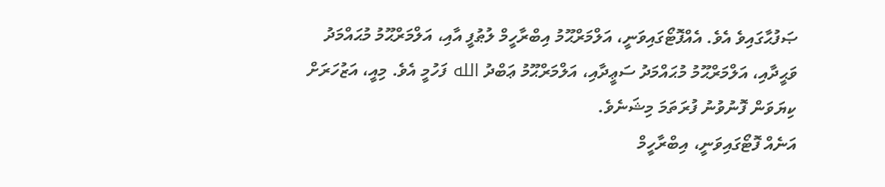ޞަފުޙާގައިވެ އެވެ. އެއްފޮޓޯގައިވަނީ، އަލްމަރްޙޫމު އިބްރާހީމް ލުޠުފީ އާއި، އަލްމަރްޙޫމު މުޙައްމަދު ވަޙީދާއި، އަލްމަރްޙޫމު މުޙައްމަދު ސަޢީދާއި، އަލްމަރްޙޫމު ޢަބްދު الله ފަހުމީ އެވެ. މިއީ، އަޒުހަރަށް ކިޔަވަން ފޮނުވުނު ފުރަތަމަ މިޝަނެވެ.
އަނެއް ފޮޓޯގައިވަނީ، އިބްރާހީމް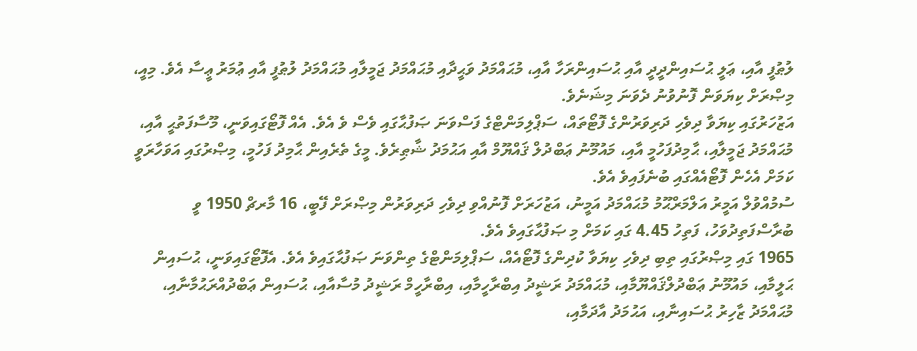ލުޠުފީ އާއި، ޢަލީ ޙުސައިންދީދީ އާއި ޙުސައިންރަހާ އާއި، މުޙައްމަދު ވަޙީދާއި މުޙައްމަދު ޖަމީލާއި މުޙައްމަދު ލުޠުފީ އާއި ޢުމަރު ޢީސާ އެވެ. މިއީ، މިޞްރަށް ކިޔަވަން ފޮނުވުނު ދެވަނަ މިޝަނެވެ.
އަޒުހަރުގައި ކިޔަވާ ދިވެހި ދަރިވަރުންގެ ފޮޓޯތައް، ސަޕްލިމަންޓްގެ ފަސްވަނަ ޞަފުޙާގައި ވެސް ވެ އެވެ. އެއް ފޮޓޯގައިވަނީ، މޫސާފަތުޙީ އާއި، މުޙައްމަދު ޖަމީލާއި، ޙާމިދުފަހުމީ އާއި، މައުމޫނު ޢަބްދުލް ޤައްޔޫމް އާއި އަޙުމަދު ޝާޠިރެވެ. މީގެ ތެރެއިން ޙާމިދު ފަހުމީ، މިޞްރުގައި އަވަހާރަވީ ކަމަށް އެހެން ފޮޓޯއެއްގައި ބުނެފައިވެ އެވެ.
ސުމުއްވުލް އަމީރު އަލްމަރްޙޫމު މުޙައްމަދު އަމީނު، އަޒުހަރަށް ފޮނުއްވި ދިވެހި ދަރިވަރުން މިޞްރަށް ފޭބީ، 16 މާރޗް 1950 ވީ ބުރާސްފަތިދުވަހު، ފަތިހު 4.45 ގައި ކަމަށް މި ޞަފުޙާގައިވެ އެވެ.
1965 ގައި މިޞްރުގައި ތިބި ދިވެހި ކިޔަވާ ކުދިންގެ ފޮޓޯއެއް، ސަޕްލިމަންޓްގެ ތިންވަނަ ޞަފުޙާގައިވެ އެވެ. އެފޮޓޯގައިވަނީ، ޙުސައިން ޙަލީމާއި، މައުމޫނު ޢަބްދުލްޤައްޔޫމާއި، މުޙައްމަދު ރަޝީދު އިބްރާހީމާއި، އިބްރާހީމް ރަޝީދު މުސާއާއި، ޙުސައިން ޢަބްދުއްރަޙުމާނާއި، މުޙައްމަދު ޒާހިރު ޙުސައިނާއި، އަޙުމަދު އާދަމާއި،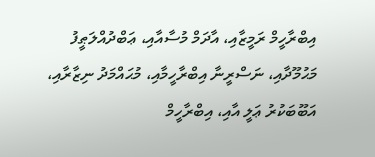އިބްރާހީމް ރަމީޒާއި، އާދަމް މުސާއާއި، ޢަބްދުއްލަޠީފު މަޙުމޫދާއި، ނަސްރީނާ އިބްރާހީމާއި، މުޙައްމަދު ނިޒާރާއި، އަބޫބަކުރު ޢަލީ އާއި، އިބްރާހީމް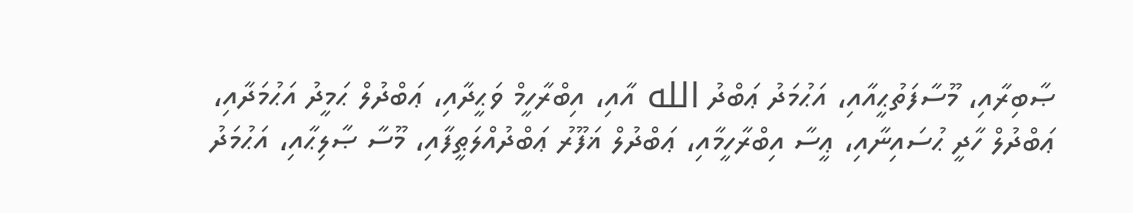ޞާބިރާއި، މޫސާފަތުޙީއާއި، އަޙުމަދު ޢަބްދު الله އާއި، އިބްރާހީމް ވަޙީދާއި، ޢަބްދުލް ޙަމީދު އަޙުމަދާއި، ޢަބްދުލް ހާދީ ޙުސައިނާއި، ޢީސާ އިބްރާހީމާއި، ޢަބްދުލް ޣަފޫރު ޢަބްދުއްލަޠީފާއި، މޫސާ ޞާލިޙާއި، އަޙުމަދު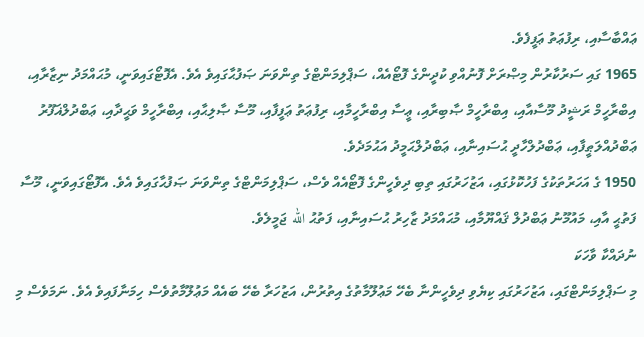ޢައްބާސާއި، ރިފުޢަތު ޢަފީފެވެ.
1965 ގައި ސަރުކާރުން މިޞްރަށް ފޮނުއްވި ކުދީންގެ ފޮޓޯއެއް، ސަޕްލިމަންޓްގެ ތިންވަނަ ޞަފުޙާގައިވެ އެވެ. އެފޮޓޯގައިވަނީ، މުޙައްމަދު ނިޒާރާއި، އިބްރާހީމް ރަޝީދު މޫސާއާއި، އިބްރާހީމް ޞާބިރާއި، ޢީސާ އިބްރާހީމާއި، ރިފުޢަތު ޢަފީފާއި، މޫސާ ޞާލިޙާއި، އިބްރާހީމް ވަޙީދާއި، ޢަބްދުލްޣަފޫރު ޢަބްދުއްލަޠީފާއި، ޢަބްދުލްހާދީ ޙުސައިނާއި، ޢަބްދުލްޙަމީދު އަޙުމަދެވެ.
1950 ގެ އަހަރުތަކުގެ ފަހުކޮޅުގައި، އަޒުހަރުގައި ތިބި ދިވެހީންގެ ފޮޓޯއެއް ވެސް، ސަޕްލިމަންޓްގެ ތިންވަނަ ޞަފުޙާގައިވެ އެވެ. އެފޮޓޯގައިވަނީ، މޫސާ ފަތުޙީ އާއި، މައުމޫނު ޢަބްދުލް ޤައްޔޫމާއި، މުޙައްމަދު ޒާހިރު ޙުސައިނާއި، ފަތުޙު الله ޖަމީލެވެ.
ނުދައްކާ ވާހަކަ
މި ސަޕްލިމަންޓްގައި، އަޒުހަރުގައި ކިޔެވި ދިވެހީންނާ ބެހޭ މަޢުލޫމާތުގެ އިތުރުން، އަޒުހަރާ ބެހޭ ބައެއް މަޢުލޫމާތުވެސް ހިމަނާފައިވެ އެވެ. ނަމަވެސް މި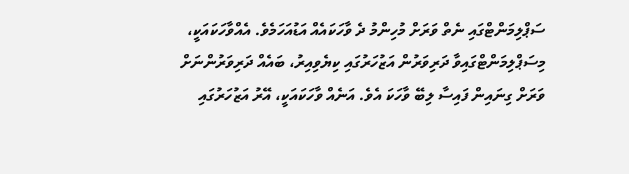ސަޕްލިމަންޓްގައި ނެތް ވަރަށް މުހިންމު ދެ ވާހަކައެއް އަޑުއަހަމެވެ. އެއްވާހަކައަކީ، މިސަޕްލިމަންޓްގައިވާ ދަރިވަރުން އަޒުހަރުގައި ކިޔެވިއިރު، ބައެއް ދަރިވަރުންނަށް ވަރަށް ގިނައިން ފައިސާ ލިބޭ ވާހަކަ އެވެ. އަނެއް ވާހަކައަކީ، އޭރު އަޒުހަރުގައި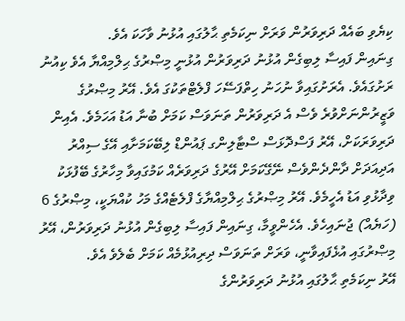ކިޔެވި ބައެއް ދަރިވަރުން ވަރަށް ނިކަމެތި ޙާލުގައި އުޅުނު ވާހަކަ އެވެ.
ގިނައިން ފައިސާ ލިބިގެން އުޅުނު ދަރިވަރުން އުޅުނީ މިޞްރުގެ ޙިލްމިއްޔާ އެވެ ކިއުނު ރަށުގައެވެ. އެރަށުގައިވާ ނުހަނު ހިތްފަސޭހަ ފްލެޓްތަކުގަ އެވެ. އޭރު މިޞްރުގެ ވަޒީރުންނަށްވުރެ ވެސް އެ ދަރިވަރުން ތަނަވަސް ކަމަށް ބުނާ އަޑު އަހަމެވެ. އެއިން ދަރިވަރަކަށް، އޭރު ފަސްދޮޅަސް ސްޓާލިންގ ޕައުންޑް ލިބޭކަމަށާއި އޭގެ ސިއްރު އަދިއަދަށް ދާންދެންވެސް ނޭގޭކަމަށް އޭރުގެ ދަރިވަރެއް ކަމުގައިވާ މިހާރުގެ ބޭފުޅަކު ވިދާޅުވި އަޑު އެހީމެވެ. އޭރު މިޞްރުގެ ޙިލްމިއްޔާގެ ފްލެޓެއްގެ މަހު ކުއްޔަކީ، މިޞްރުގެ 6 (ހަޔެއް) ޖުނައިހެވެ. އެހެންވީމާ، ގިނައިން ފައިސާ ލިބިގެން އުޅުނު ދަރިވަރުން، އޭރު މިޞްރުގައި އުޅެފައިވާނީ، ވަރަށް ތަނަވަސް ދިރިއުޅުމެއް ކަމަށް ބެލެވެ އެވެ.
އޭރު ނިކަމެތި ޙާލުގައި އުޅުނު ދަރިވަރުންގެ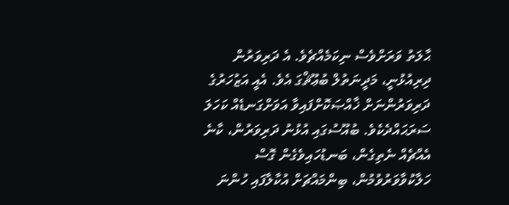ޙާލަތު ވަރަށްވެސް ނިކަމެއްޗެވެ. އެ ދަރިވަރުން ދިރިއުޅުނީ، މަދީނަތުލް ބުޢޫޘްގަ އެވެ. އެއީ އަޒުހަރުގެ ދަރިވަރުންނަށް ޚާއްޞަކޮށްފައިވާ އަވަށްގަނޑެއް ކަހަލަ ސަރަޙައްދެކެވެ. ބުއޫސުގައި އުޅުނު ދަރިވަރުން، ކާނެ އެއްޗެއް ނެތިގެން، ބަނޑުހައިވެގެން ގޮސް ހަލާކުވާވަރުވުމުން، ބިންމައްޗަށް އުކާލާފައި ހުންނަ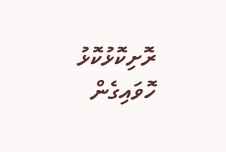ރޮށިކޮޅުކޮޅު ހޮވައިގެން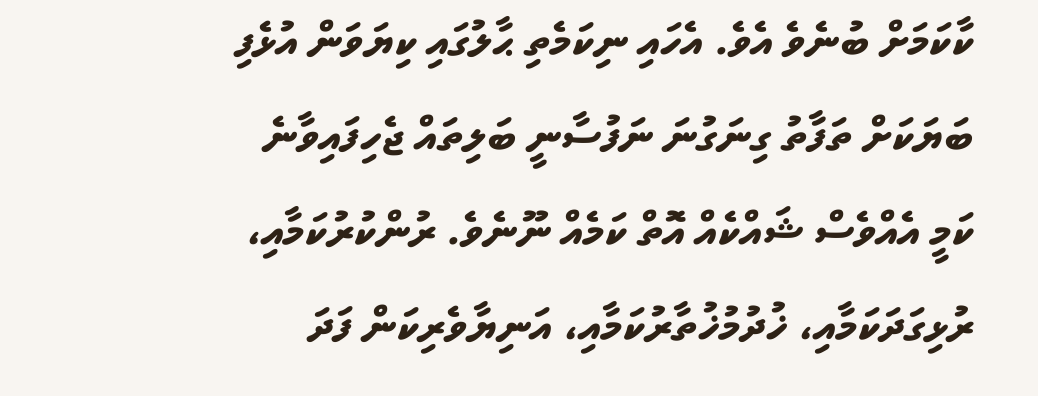ކާކަމަށް ބުނެވެ އެވެ. އެހައި ނިކަމެތި ޙާލުގައި ކިޔަވަން އުޅެފި ބަޔަކަށް ތަފާތު ގިނަގުނަ ނަފުސާނީ ބަލިތައް ޖެހިފައިވާނެ ކަމީ އެއްވެސް ޝައްކެއް އޮތް ކަމެއް ނޫނެވެ. ރުންކުރުކަމާއި، ރުޅިގަދަކަމާއި، ޚުދުމުޚުތާރުކަމާއި، އަނިޔާވެރިކަން ފަދަ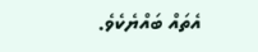އެތައް ބައްޔެކެވެ.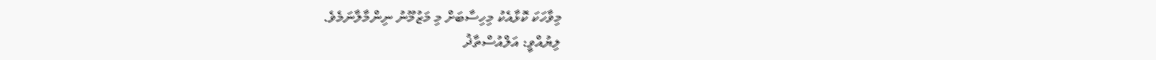މިވާހަކަ ކޮޅާއެކު މިހިސާބަށް މި މަޒުމޫނު ނިންމާލާނަމެވެ.
ލިޔުއްވީ: އަލްއުސްތާޛު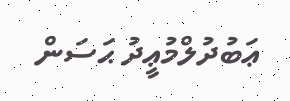ޢަބުދުލްމުޢީދު ޙަސަން